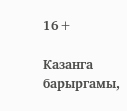16+

Казанга барыргамы,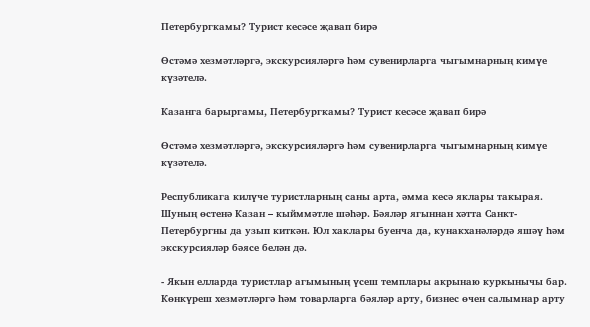Петербургкамы? Турист кесәсе җавап бирә

Өстәмә хезмәтләргә, экскурсияләргә һәм сувенирларга чыгымнарның кимүе күзәтелә.

Казанга барыргамы, Петербургкамы? Турист кесәсе җавап бирә

Өстәмә хезмәтләргә, экскурсияләргә һәм сувенирларга чыгымнарның кимүе күзәтелә.

Республикага килүче туристларның саны арта, әмма кесә яклары такырая. Шуның өстенә Казан – кыйммәтле шәһәр. Бәяләр ягыннан хәтта Санкт-Петербургны да узып киткән. Юл хаклары буенча да, кунакханәләрдә яшәү һәм экскурсияләр бәясе белән дә.

- Якын елларда туристлар агымының үсеш темплары акрынаю куркынычы бар. Көнкүреш хезмәтләргә һәм товарларга бәяләр арту, бизнес өчен салымнар арту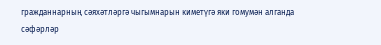гражданнарның сәяхәтләргә чыгымнарын киметүгә яки гомумән алганда  сәфәрләр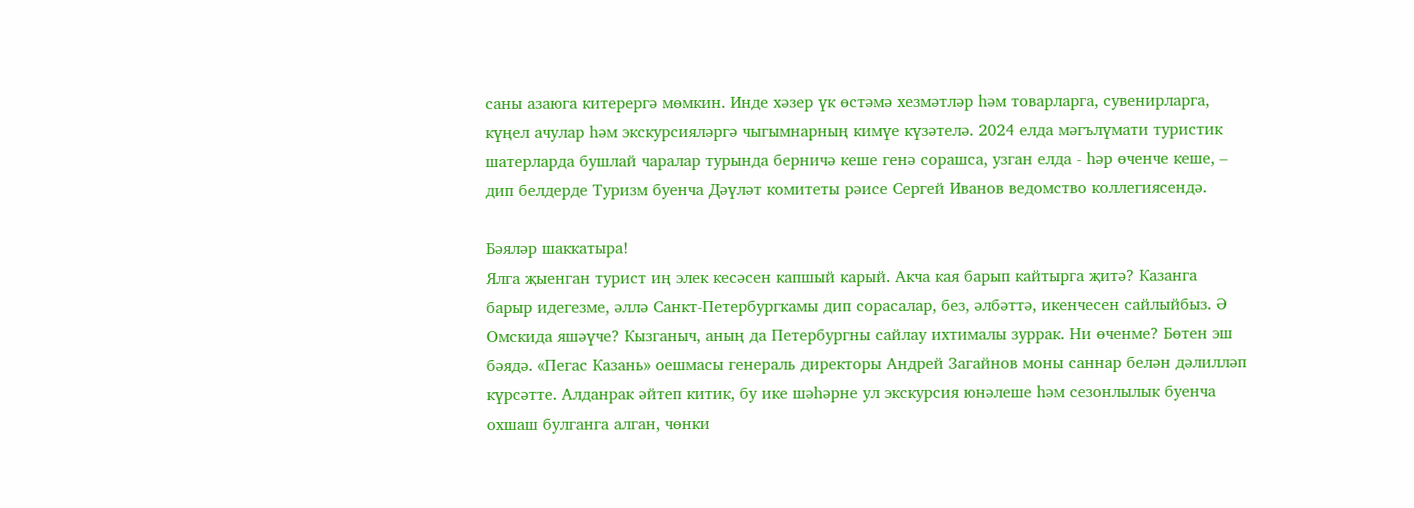саны азаюга китерергә мөмкин. Инде хәзер үк өстәмә хезмәтләр һәм товарларга, сувенирларга, күңел ачулар һәм экскурсияләргә чыгымнарның кимүе күзәтелә. 2024 елда мәгълүмати туристик шатерларда бушлай чаралар турында берничә кеше генә сорашса, узган елда - һәр өченче кеше, – дип белдерде Туризм буенча Дәүләт комитеты рәисе Сергей Иванов ведомство коллегиясендә.

Бәяләр шаккатыра!
Ялга җыенган турист иң элек кесәсен капшый карый. Акча кая барып кайтырга җитә? Казанга барыр идегезме, әллә Санкт-Петербургкамы дип сорасалар, без, әлбәттә, икенчесен сайлыйбыз. Ә Омскида яшәүче? Кызганыч, аның да Петербургны сайлау ихтималы зуррак. Ни өченме? Бөтен эш бәядә. «Пегас Казань» оешмасы генераль директоры Андрей Загайнов моны саннар белән дәлилләп күрсәтте. Алданрак әйтеп китик, бу ике шәһәрне ул экскурсия юнәлеше һәм сезонлылык буенча охшаш булганга алган, чөнки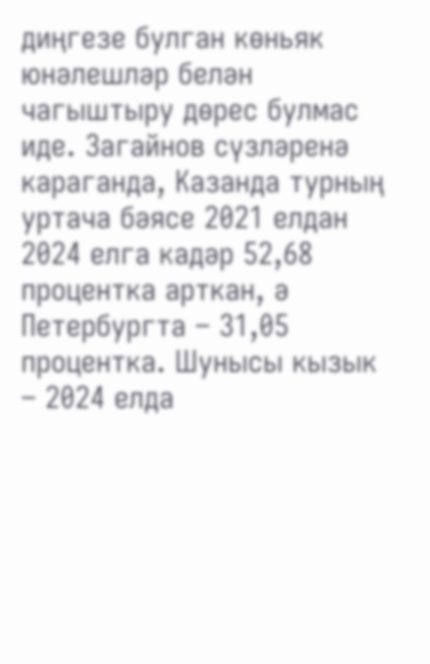диңгезе булган көньяк юнәлешләр белән чагыштыру дөрес булмас иде. Загайнов сүзләренә караганда, Казанда турның уртача бәясе 2021 елдан 2024 елга кадәр 52,68 процентка арткан, ә Петербургта – 31,05 процентка. Шунысы кызык – 2024 елда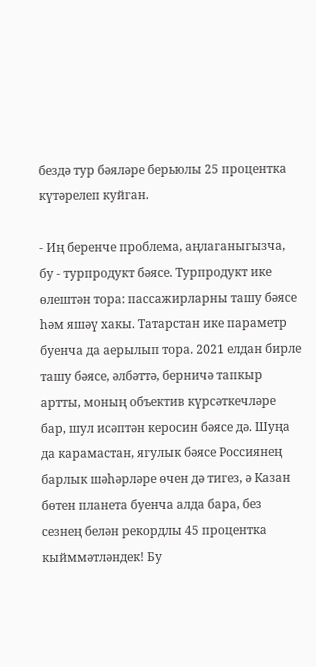бездә тур бәяләре берьюлы 25 процентка күтәрелеп куйган.

- Иң беренче проблема, аңлаганыгызча, бу - турпродукт бәясе. Турпродукт ике өлештән тора: пассажирларны ташу бәясе һәм яшәү хакы. Татарстан ике параметр буенча да аерылып тора. 2021 елдан бирле ташу бәясе, әлбәттә, берничә тапкыр артты, моның объектив күрсәткечләре бар, шул исәптән керосин бәясе дә. Шуңа да карамастан, ягулык бәясе Россиянең барлык шәһәрләре өчен дә тигез, ә Казан бөтен планета буенча алда бара, без сезнең белән рекордлы 45 процентка кыйммәтләндек! Бу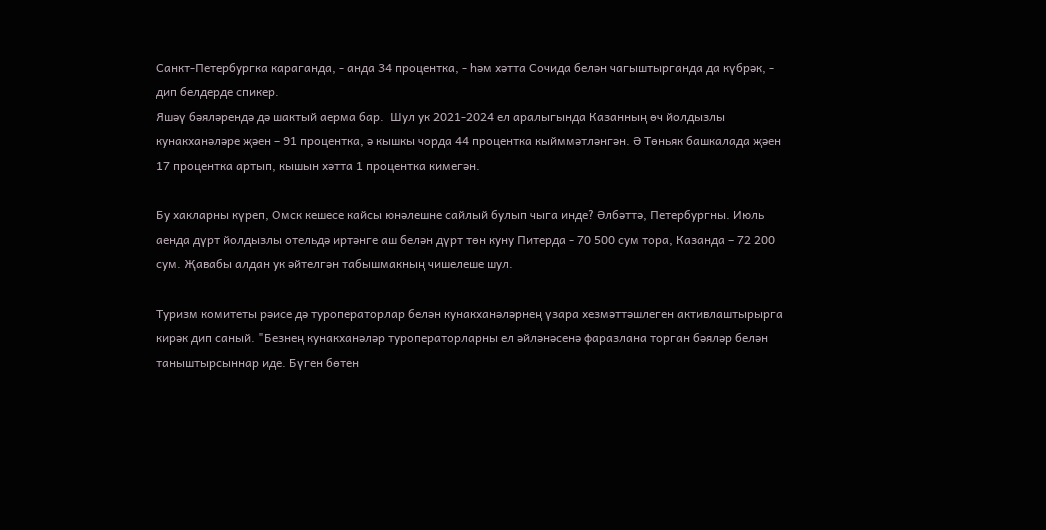Санкт-Петербургка караганда, - анда 34 процентка, - һәм хәтта Сочида белән чагыштырганда да күбрәк, - дип белдерде спикер.
Яшәү бәяләрендә дә шактый аерма бар.  Шул ук 2021-2024 ел аралыгында Казанның өч йолдызлы кунакханәләре җәен – 91 процентка, ә кышкы чорда 44 процентка кыйммәтләнгән. Ә Төньяк башкалада җәен 17 процентка артып, кышын хәтта 1 процентка кимегән.

Бу хакларны күреп, Омск кешесе кайсы юнәлешне сайлый булып чыга инде? Әлбәттә, Петербургны. Июль аенда дүрт йолдызлы отельдә иртәнге аш белән дүрт төн куну Питерда - 70 500 сум тора, Казанда – 72 200 сум. Җавабы алдан ук әйтелгән табышмакның чишелеше шул.

Туризм комитеты рәисе дә туроператорлар белән кунакханәләрнең үзара хезмәттәшлеген активлаштырырга кирәк дип саный. "Безнең кунакханәләр туроператорларны ел әйләнәсенә фаразлана торган бәяләр белән таныштырсыннар иде. Бүген бөтен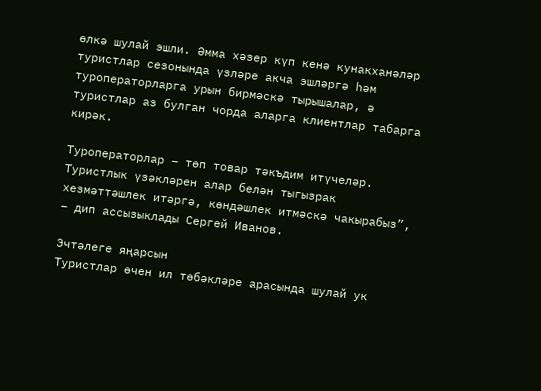өлкә шулай эшли. Әмма хәзер күп кенә кунакханәләр туристлар сезонында үзләре акча эшләргә һәм туроператорларга урын бирмәскә тырышалар, ә туристлар аз булган чорда аларга клиентлар табарга кирәк.

Туроператорлар – төп товар тәкъдим итүчеләр. Туристлык үзәкләрен алар белән тыгызрак хезмәттәшлек итәргә, көндәшлек итмәскә чакырабыз”, – дип ассызыклады Сергей Иванов.

Эчтәлеге яңарсын
Туристлар өчен ил төбәкләре арасында шулай ук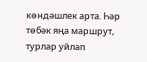көндәшлек арта. Һәр төбәк яңа маршрут, турлар уйлап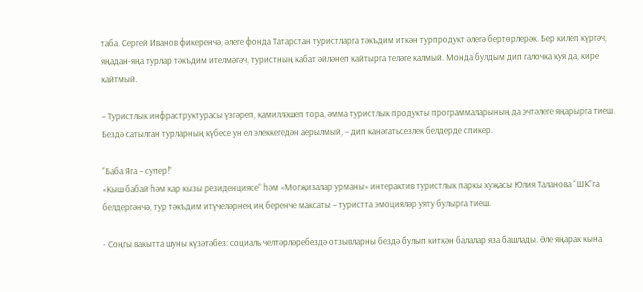таба. Сергей Иванов фикеренчә, әлеге фонда Татарстан туристларга тәкъдим иткән турпродукт әлегә бертөрлерәк. Бер килеп күргәч, яңадан-яңа турлар тәкъдим ителмәгәч, туристның кабат әйләнеп кайтырга теләге калмый. Монда булдым дип галочка куя да, кире кайтмый.

– Туристлык инфраструктурасы үзгәреп, камилләшеп тора, әмма туристлык продукты программаларының да эчтәлеге яңарырга тиеш. Бездә сатылган турларның күбесе ун ел элеккегедән аерылмый, – дип канәгатьсезлек белдерде спикер.

“Баба Яга – супер!”
«Кыш бабай һәм кар кызы резиденциясе” һәм «Могҗизалар урманы» интерактив туристлык паркы хуҗасы Юлия Таланова “ШК”га белдергәнчә, тур тәкъдим итүчеләрнең иң беренче максаты – туристта эмоцияләр уяту булырга тиеш.

- Соңгы вакытта шуны күзәтәбез: социаль челтәрләребездә отзывларны бездә булып киткән балалар яза башлады. Әле яңарак кына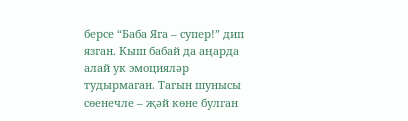берсе “Баба Яга – супер!” дип язган. Кыш бабай да аңарда алай ук эмоцияләр тудырмаган. Тагын шунысы сөенечле – җәй көне булган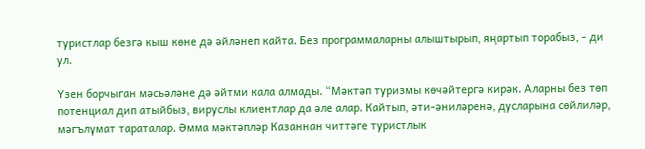туристлар безгә кыш көне дә әйләнеп кайта. Без программаларны алыштырып, яңартып торабыз, - ди ул.

Үзен борчыган мәсьәләне дә әйтми кала алмады. “Мәктәп туризмы көчәйтергә кирәк. Аларны без төп потенциал дип атыйбыз, вируслы клиентлар да әле алар. Кайтып, әти-әниләренә, дусларына сөйлиләр, мәгълүмат тараталар. Әмма мәктәпләр Казаннан читтәге туристлык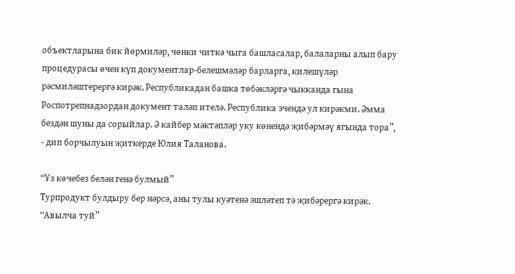объектларына бик йөрмиләр, чөнки читкә чыга башласалар, балаларны алып бару процедурасы өчен күп документлар-белешмәләр барларга, килешүләр рәсмиләштерергә кирәк. Республикадан башка төбәкләргә чыкканда гына Роспотрепнадзордан документ таләп ителә. Республика эчендә ул кирәкми. Әмма бездән шуны да сорыйлар. Ә кайбер мәктәпләр уку көнендә җибәрмәү ягында тора”, - дип борчылуын җиткерде Юлия Таланова.

“Үз көчебез белән генә булмый”
Турпродукт булдыру бер нәрсә, аны тулы куәтенә эшләтеп тә җибәрергә кирәк. “Авылча туй”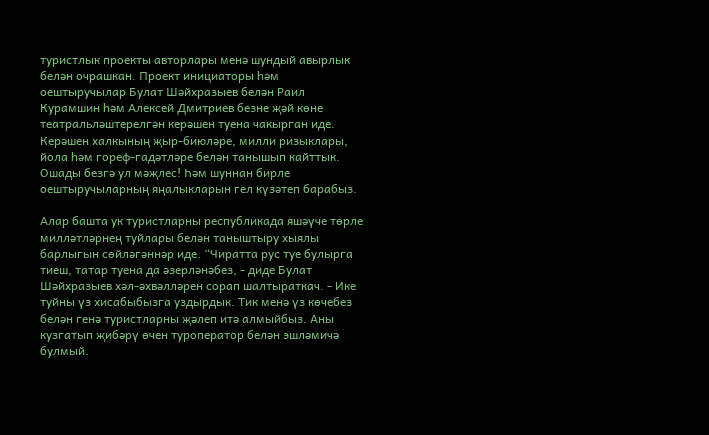туристлык проекты авторлары менә шундый авырлык белән очрашкан. Проект инициаторы һәм оештыручылар Булат Шәйхразыев белән Раил Курамшин һәм Алексей Дмитриев безне җәй көне театральләштерелгән керәшен туена чакырган иде. Керәшен халкының җыр-биюләре, милли ризыклары, йола һәм гореф-гадәтләре белән танышып кайттык. Ошады безгә ул мәҗлес! Һәм шуннан бирле оештыручыларның яңалыкларын гел күзәтеп барабыз.

Алар башта ук туристларны республикада яшәүче төрле милләтләрнең туйлары белән таныштыру хыялы барлыгын сөйләгәннәр иде. “Чиратта рус туе булырга тиеш, татар туена да әзерләнәбез, - диде Булат Шәйхразыев хәл-әхвәлләрен сорап шалтыраткач. - Ике туйны үз хисабыбызга уздырдык. Тик менә үз көчебез белән генә туристларны җәлеп итә алмыйбыз. Аны кузгатып җибәрү өчен туроператор белән эшләмичә булмый.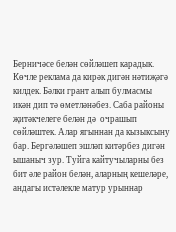Берничәсе белән сөйләшеп карадык. Көчле реклама да кирәк дигән нәтиҗәгә килдек. Бәлки грант алып булмасмы икән дип тә өметләнәбез. Саба районы җитәкчелеге белән дә  очрашып сөйләштек. Алар ягыннан да кызыксыну бар. Бергәләшеп эшләп китәрбез дигән ышаныч зур. Туйга кайтучыларны без бит әле район белән, аларның кешеләре, андагы истәлекле матур урыннар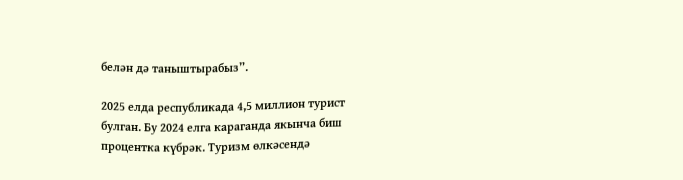белән дә таныштырабыз”.

2025 елда республикада 4,5 миллион турист булган. Бу 2024 елга караганда якынча биш процентка күбрәк. Туризм өлкәсендә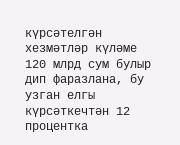күрсәтелгән хезмәтләр күләме 120 млрд сум булыр дип фаразлана, бу узган елгы күрсәткечтән 12 процентка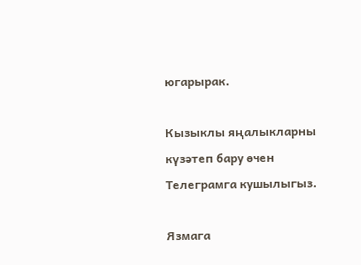югарырак.

Кызыклы яңалыкларны күзәтеп бару өчен Телеграмга кушылыгыз.

Язмага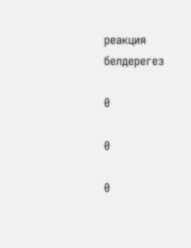реакция белдерегез

0

0

0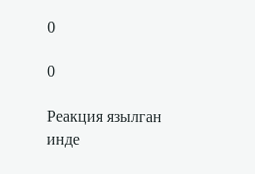0

0

Реакция язылган инде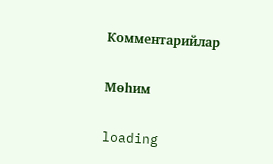Комментарийлар

Мөһим

loading